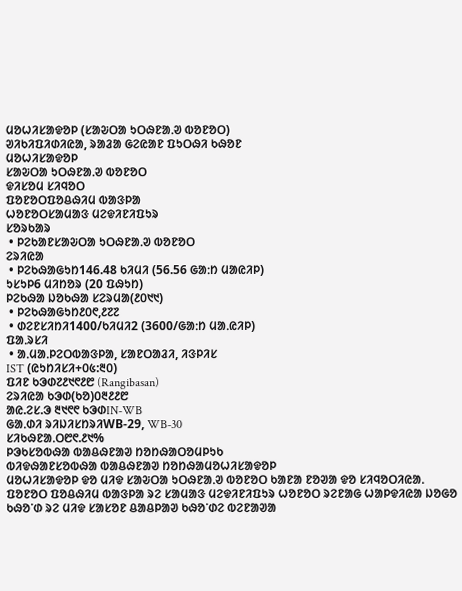ᱢᱚᱦᱤᱥᱟᱫᱚᱞ (ᱥᱟᱶᱛᱟ ᱩᱛᱷᱱᱟᱹᱣ ᱵᱚᱱᱚᱛ)
ᱣᱤᱠᱤᱯᱤᱰᱤᱭᱟ, ᱨᱟᱲᱟ ᱜᱮᱭᱟᱱ ᱯᱩᱛᱷᱤ ᱠᱷᱚᱱ
ᱢᱚᱦᱤᱥᱟᱫᱚᱞ
ᱥᱟᱶᱛᱟ ᱩᱛᱷᱱᱟᱹᱣ ᱵᱚᱱᱚᱛ
ᱫᱤᱥᱚᱢ ᱥᱤᱧᱚᱛ
ᱯᱚᱱᱚᱛᱯᱚᱪᱷᱤᱢ ᱵᱟᱝᱞᱟ
ᱦᱚᱱᱚᱛᱥᱟᱢᱟᱝ ᱢᱮᱫᱤᱱᱤᱯᱩᱨ
ᱥᱚᱨᱠᱟᱨ
 • ᱞᱮᱠᱟᱱᱥᱟᱶᱛᱟ ᱩᱛᱷᱱᱟᱹᱣ ᱵᱚᱱᱚᱛ
ᱮᱨᱤᱭᱟ
 • ᱞᱮᱠᱷᱟᱜᱩᱴ146.48 ᱠᱤᱢᱤ (56.56 ᱜᱟᱺᱴ ᱢᱟᱭᱤᱞ)
ᱩᱥᱩᱞ6 ᱢᱤᱴᱚᱨ (20 ᱯᱷᱩᱴ)
ᱞᱮᱠᱷᱟ ᱡᱚᱠᱷᱟ ᱥᱮᱨᱢᱟ(᱒᱐᱑᱑)
 • ᱞᱮᱠᱷᱟᱜᱩᱴ᱒᱐᱖,᱒᱗᱗
 • ᱰᱮᱱᱥᱤᱴᱤ1400/ᱠᱤᱢᱤ2 (3600/ᱜᱟᱺᱴ ᱢᱟᱹᱭᱤᱞ)
ᱯᱟᱹᱨᱥᱤ
 • ᱟᱹᱢᱟᱹᱞᱮᱛᱵᱟᱝᱞᱟ, ᱥᱟᱱᱛᱟᱲᱤ, ᱤᱝᱞᱤᱥ
IST (ᱭᱩᱴᱤᱥᱤ+᱐᱕:᱓᱐)
ᱯᱤᱱ ᱠᱳᱰ᱗᱒᱑᱖᱒᱘ (Rangibasan)
ᱮᱨᱤᱭᱟ ᱠᱳᱰ(ᱠᱚ)᱐᱓᱒᱒᱘
ᱟᱭ.ᱮᱥ.ᱳ ᱓᱑᱖᱖ ᱠᱳᱰIN-WB
ᱜᱟᱹᱰᱤ ᱨᱤᱡᱤᱥᱴᱨᱤWB-29, WB-30
ᱥᱤᱠᱷᱱᱟᱹᱛ᱘᱖.᱒᱑%
ᱞᱳᱠᱥᱚᱵᱷᱟ ᱵᱟᱪᱷᱱᱟᱣ ᱴᱚᱴᱷᱟᱛᱚᱢᱞᱩᱠ
ᱵᱤᱫᱷᱟᱱᱥᱚᱵᱷᱟ ᱵᱟᱪᱷᱱᱟᱣ ᱴᱚᱴᱷᱟᱢᱚᱦᱤᱥᱟᱫᱚᱞ
ᱢᱚᱦᱤᱥᱟᱫᱚᱞ ᱫᱚ ᱢᱤᱫ ᱥᱟᱶᱛᱟ ᱩᱛᱷᱱᱟᱹᱣ ᱵᱚᱱᱚᱛ ᱠᱟᱱᱟ ᱱᱚᱣᱟ ᱫᱚ ᱥᱤᱧᱚᱛᱤᱭᱟᱹ ᱯᱚᱱᱚᱛ ᱯᱚᱪᱷᱤᱢ ᱵᱟᱝᱞᱟ ᱨᱮ ᱥᱟᱢᱟᱝ ᱢᱮᱫᱤᱱᱤᱯᱩᱨ ᱦᱚᱱᱚᱛ ᱨᱮᱱᱟᱜ ᱦᱟᱞᱫᱤᱭᱟ ᱡᱚᱜᱚ ᱠᱷᱚᱸᱰ ᱨᱮ ᱢᱤᱫ ᱥᱟᱥᱚᱱ ᱪᱟᱪᱞᱟᱣ ᱠᱷᱚᱸᱰᱮ ᱵᱮᱱᱟᱣᱟ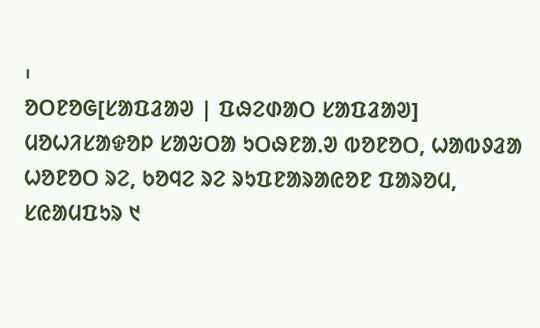᱾
ᱚᱛᱱᱚᱜ[ᱥᱟᱯᱲᱟᱣ | ᱯᱷᱮᱰᱟᱛ ᱥᱟᱯᱲᱟᱣ]
ᱢᱚᱦᱤᱥᱟᱫᱚᱞ ᱥᱟᱶᱛᱟ ᱩᱛᱷᱱᱟᱹᱣ ᱵᱚᱱᱚᱛ, ᱦᱟᱵᱽᱲᱟ ᱦᱚᱱᱚᱛ ᱨᱮ, ᱠᱚᱧᱮ ᱨᱮ ᱨᱩᱯᱱᱟᱨᱟᱭᱚᱱ ᱯᱟᱨᱚᱢ, ᱥᱭᱟᱢᱯᱩᱨ ᱑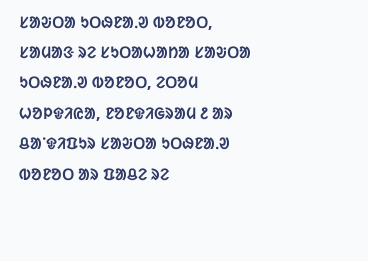ᱥᱟᱶᱛᱟ ᱩᱛᱷᱱᱟᱹᱣ ᱵᱚᱱᱚᱛ, ᱥᱟᱢᱟᱝ ᱨᱮ ᱥᱩᱛᱟᱦᱟᱴᱟ ᱥᱟᱶᱛᱟ ᱩᱛᱷᱱᱟᱹᱣ ᱵᱚᱱᱚᱛ, ᱮᱛᱚᱢ ᱦᱚᱞᱫᱤᱭᱟ, ᱱᱚᱱᱫᱤᱜᱨᱟᱢ ᱒ ᱟᱨ ᱪᱟᱸᱫᱤᱯᱩᱨ ᱥᱟᱶᱛᱟ ᱩᱛᱷᱱᱟᱹᱣ ᱵᱚᱱᱚᱛ ᱟᱨ ᱯᱟᱪᱮ ᱨᱮ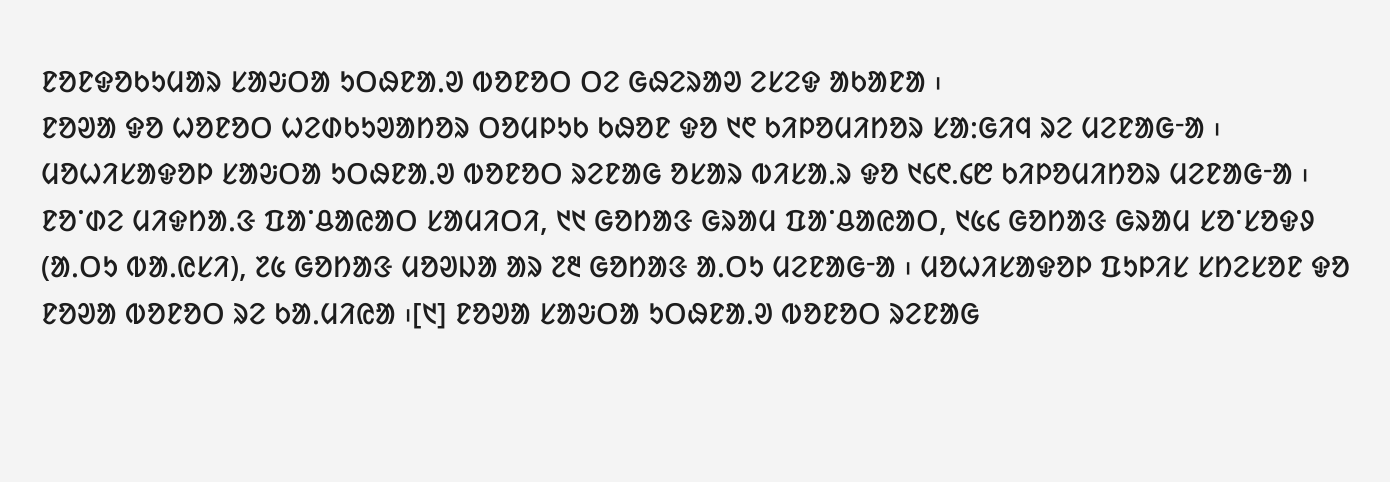ᱱᱚᱱᱫᱚᱠᱩᱢᱟᱨ ᱥᱟᱶᱛᱟ ᱩᱛᱷᱱᱟᱹᱣ ᱵᱚᱱᱚᱛ ᱛᱮ ᱜᱷᱮᱨᱟᱣ ᱮᱥᱮᱫ ᱟᱠᱟᱱᱟ ᱾
ᱱᱚᱣᱟ ᱫᱚ ᱦᱚᱱᱚᱛ ᱦᱮᱰᱠᱩᱣᱟᱴᱚᱨ ᱛᱚᱢᱞᱩᱠ ᱠᱷᱚᱱ ᱫᱚ ᱑᱖ ᱠᱤᱞᱚᱢᱤᱴᱚᱨ ᱥᱟᱺᱜᱤᱧ ᱨᱮ ᱢᱮᱱᱟᱜᱼᱟ ᱾
ᱢᱚᱦᱤᱥᱟᱫᱚᱞ ᱥᱟᱶᱛᱟ ᱩᱛᱷᱱᱟᱹᱣ ᱵᱚᱱᱚᱛ ᱨᱮᱱᱟᱜ ᱚᱥᱟᱨ ᱵᱤᱥᱟᱹᱨ ᱫᱚ ᱑᱔᱖.᱔᱘ ᱠᱤᱞᱚᱢᱤᱴᱚᱨ ᱢᱮᱱᱟᱜᱼᱟ ᱾ ᱱᱚᱸᱰᱮ ᱢᱤᱫᱴᱟᱹᱝ ᱯᱟᱸᱪᱟᱭᱟᱛ ᱥᱟᱢᱤᱛᱤ, ᱑᱑ ᱜᱚᱴᱟᱝ ᱜᱨᱟᱢ ᱯᱟᱸᱪᱟᱭᱟᱛ, ᱑᱕᱔ ᱜᱚᱴᱟᱝ ᱜᱨᱟᱢ ᱥᱚᱸᱥᱚᱫᱽ (ᱟᱹᱛᱩ ᱵᱟᱹᱭᱥᱤ), ᱗᱕ ᱜᱚᱴᱟᱝ ᱢᱚᱣᱡᱟ ᱟᱨ ᱗᱓ ᱜᱚᱴᱟᱝ ᱟᱹᱛᱩ ᱢᱮᱱᱟᱜᱼᱟ ᱾ ᱢᱚᱦᱤᱥᱟᱫᱚᱞ ᱯᱩᱞᱤᱥ ᱥᱴᱮᱥᱚᱱ ᱫᱚ ᱱᱚᱣᱟ ᱵᱚᱱᱚᱛ ᱨᱮ ᱠᱟᱹᱢᱤᱭᱟ ᱾[᱑] ᱱᱚᱣᱟ ᱥᱟᱶᱛᱟ ᱩᱛᱷᱱᱟᱹᱣ ᱵᱚᱱᱚᱛ ᱨᱮᱱᱟᱜ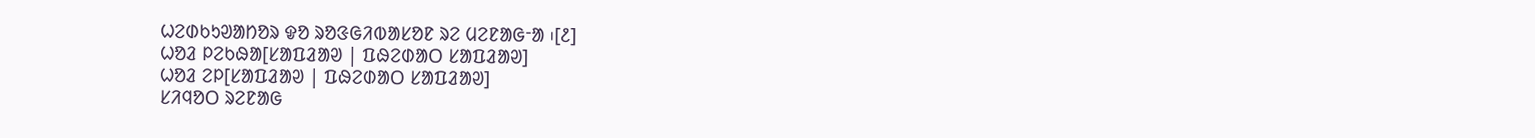ᱦᱮᱰᱠᱩᱣᱟᱴᱚᱨ ᱫᱚ ᱨᱚᱝᱜᱤᱵᱟᱥᱚᱱ ᱨᱮ ᱢᱮᱱᱟᱜᱼᱟ ᱾[᱒]
ᱦᱚᱲ ᱞᱮᱠᱷᱟ[ᱥᱟᱯᱲᱟᱣ | ᱯᱷᱮᱰᱟᱛ ᱥᱟᱯᱲᱟᱣ]
ᱦᱚᱲ ᱮᱞ[ᱥᱟᱯᱲᱟᱣ | ᱯᱷᱮᱰᱟᱛ ᱥᱟᱯᱲᱟᱣ]
ᱥᱤᱧᱚᱛ ᱨᱮᱱᱟᱜ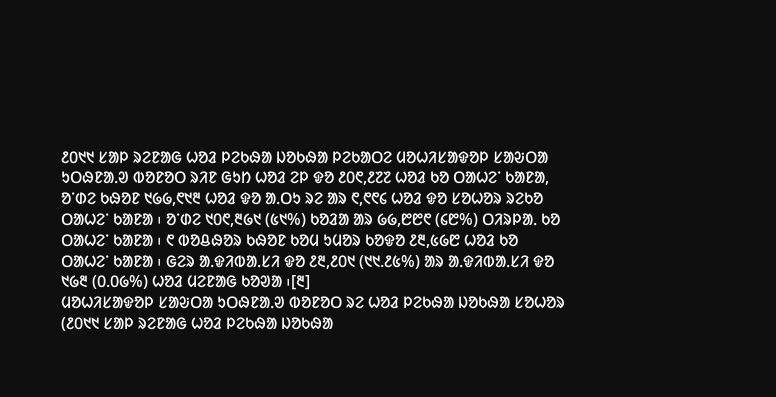᱒᱐᱑᱑ ᱥᱟᱞ ᱨᱮᱱᱟᱜ ᱦᱚᱲ ᱞᱮᱠᱷᱟ ᱡᱚᱠᱷᱟ ᱞᱮᱠᱟᱛᱮ ᱢᱚᱦᱤᱥᱟᱫᱚᱞ ᱥᱟᱶᱛᱟ ᱩᱛᱷᱱᱟᱹᱣ ᱵᱚᱱᱚᱛ ᱨᱤᱱ ᱜᱩᱴ ᱦᱚᱲ ᱮᱞ ᱫᱚ ᱒᱐᱖,᱒᱗᱗ ᱦᱚᱲ ᱠᱚ ᱛᱟᱦᱮᱸ ᱠᱟᱱᱟ, ᱚᱸᱰᱮ ᱠᱷᱚᱱ ᱑᱙᱙,᱖᱑᱓ ᱦᱚᱲ ᱫᱚ ᱟᱹᱛᱩ ᱨᱮ ᱟᱨ ᱖,᱖᱖᱔ ᱦᱚᱲ ᱫᱚ ᱥᱚᱦᱚᱨ ᱨᱮᱠᱚ ᱛᱟᱦᱮᱸ ᱠᱟᱱᱟ ᱾ ᱚᱸᱰᱮ ᱑᱐᱖,᱓᱙᱑ (᱕᱑%) ᱠᱚᱲᱟ ᱟᱨ ᱙᱙,᱘᱘᱖ (᱔᱘%) ᱛᱤᱨᱞᱟᱹ ᱠᱚ ᱛᱟᱦᱮᱸ ᱠᱟᱱᱟ ᱾ ᱖ ᱵᱚᱪᱷᱚᱨ ᱠᱷᱚᱱ ᱠᱚᱢ ᱩᱢᱚᱨ ᱠᱚᱫᱚ ᱒᱓,᱕᱙᱘ ᱦᱚᱲ ᱠᱚ ᱛᱟᱦᱮᱸ ᱠᱟᱱᱟ ᱾ ᱜᱮᱨ ᱟᱹᱫᱤᱵᱟᱹᱥᱤ ᱫᱚ ᱒᱓,᱒᱐᱑ (᱑᱑.᱒᱕%) ᱟᱨ ᱟᱹᱫᱤᱵᱟᱹᱥᱤ ᱫᱚ ᱑᱙᱓ (᱐.᱐᱙%) ᱦᱚᱲ ᱢᱮᱱᱟᱜ ᱠᱚᱣᱟ ᱾[᱓]
ᱢᱚᱦᱤᱥᱟᱫᱚᱞ ᱥᱟᱶᱛᱟ ᱩᱛᱷᱱᱟᱹᱣ ᱵᱚᱱᱚᱛ ᱨᱮ ᱦᱚᱲ ᱞᱮᱠᱷᱟ ᱡᱚᱠᱷᱟ ᱥᱚᱦᱚᱨ (᱒᱐᱑᱑ ᱥᱟᱞ ᱨᱮᱱᱟᱜ ᱦᱚᱲ ᱞᱮᱠᱷᱟ ᱡᱚᱠᱷᱟ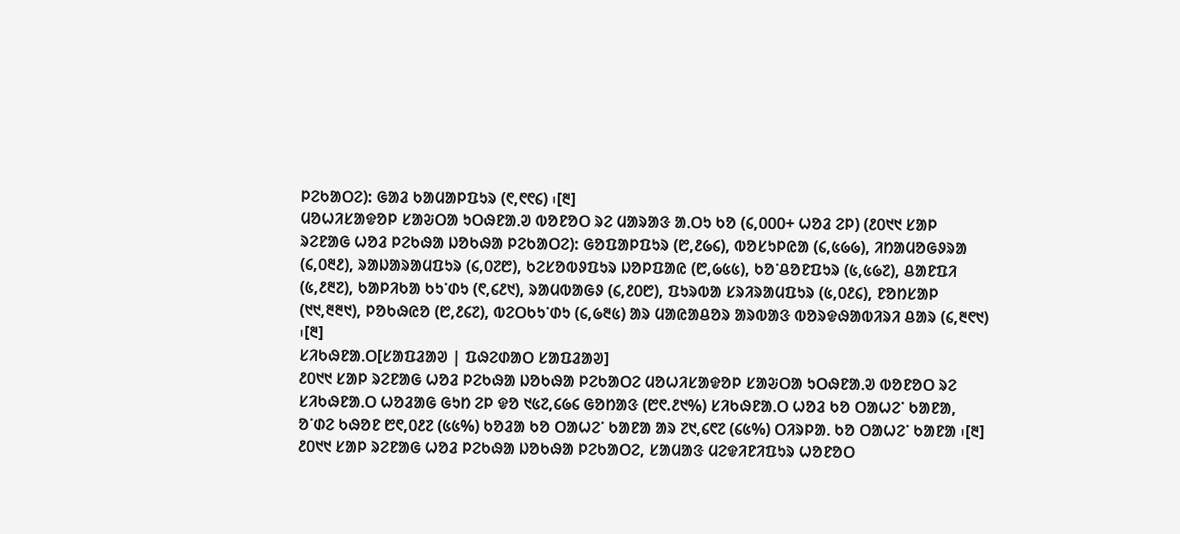ᱞᱮᱠᱟᱛᱮ): ᱜᱟᱲ ᱠᱟᱢᱟᱞᱯᱩᱨ (᱖,᱖᱖᱔) ᱾[᱓]
ᱢᱚᱦᱤᱥᱟᱫᱚᱞ ᱥᱟᱶᱛᱟ ᱩᱛᱷᱱᱟᱹᱣ ᱵᱚᱱᱚᱛ ᱨᱮ ᱢᱟᱨᱟᱝ ᱟᱹᱛᱩ ᱠᱚ (᱔,᱐᱐᱐+ ᱦᱚᱲ ᱮᱞ) (᱒᱐᱑᱑ ᱥᱟᱞ ᱨᱮᱱᱟᱜ ᱦᱚᱲ ᱞᱮᱠᱷᱟ ᱡᱚᱠᱷᱟ ᱞᱮᱠᱟᱛᱮ): ᱜᱚᱯᱟᱞᱯᱩᱨ (᱘,᱒᱙᱔), ᱵᱚᱥᱩᱞᱭᱟ (᱔,᱕᱙᱙), ᱤᱴᱟᱢᱚᱜᱽᱨᱟ (᱔,᱐᱓᱒), ᱨᱟᱡᱟᱨᱟᱢᱯᱩᱨ (᱔,᱐᱗᱘), ᱠᱮᱥᱚᱵᱽᱯᱩᱨ ᱡᱚᱞᱯᱟᱭ (᱘,᱙᱕᱕), ᱠᱚᱸᱪᱚᱱᱯᱩᱨ (᱕,᱕᱙᱗), ᱪᱟᱱᱯᱤ (᱕,᱒᱓᱗), ᱠᱟᱞᱤᱠᱟ ᱠᱩᱸᱰᱩ (᱖,᱔᱒᱑), ᱨᱟᱢᱵᱟᱜᱽ (᱔,᱒᱐᱘), ᱯᱩᱨᱵᱟ ᱥᱨᱤᱨᱟᱢᱯᱩᱨ (᱕,᱐᱒᱔), ᱱᱚᱴᱥᱟᱞ (᱑᱑,᱓᱓᱑), ᱞᱚᱠᱷᱭᱚ (᱘,᱒᱔᱗), ᱵᱮᱛᱠᱩᱸᱰᱩ (᱔,᱙᱓᱕) ᱟᱨ ᱢᱟᱭᱟᱪᱚᱨ ᱟᱨᱵᱟᱝ ᱵᱚᱨᱫᱷᱟᱵᱤᱨᱤ ᱪᱟᱨ (᱔,᱓᱖᱑) ᱾[᱓]
ᱥᱤᱠᱷᱱᱟᱹᱛ[ᱥᱟᱯᱲᱟᱣ | ᱯᱷᱮᱰᱟᱛ ᱥᱟᱯᱲᱟᱣ]
᱒᱐᱑᱑ ᱥᱟᱞ ᱨᱮᱱᱟᱜ ᱦᱚᱲ ᱞᱮᱠᱷᱟ ᱡᱚᱠᱷᱟ ᱞᱮᱠᱟᱛᱮ ᱢᱚᱦᱤᱥᱟᱫᱚᱞ ᱥᱟᱶᱛᱟ ᱩᱛᱷᱱᱟᱹᱣ ᱵᱚᱱᱚᱛ ᱨᱮ ᱥᱤᱠᱷᱱᱟᱹᱛ ᱦᱚᱲᱟᱜ ᱜᱩᱴ ᱮᱞ ᱫᱚ ᱑᱕᱗,᱔᱙᱔ ᱜᱚᱴᱟᱝ (᱘᱖.᱒᱑%) ᱥᱤᱠᱷᱱᱟᱹᱛ ᱦᱚᱲ ᱠᱚ ᱛᱟᱦᱮᱸ ᱠᱟᱱᱟ, ᱚᱸᱰᱮ ᱠᱷᱚᱱ ᱘᱖,᱐᱒᱗ (᱕᱕%) ᱠᱚᱲᱟ ᱠᱚ ᱛᱟᱦᱮᱸ ᱠᱟᱱᱟ ᱟᱨ ᱗᱑,᱔᱖᱗ (᱔᱕%) ᱛᱤᱨᱞᱟᱹ ᱠᱚ ᱛᱟᱦᱮᱸ ᱠᱟᱱᱟ ᱾[᱓]
᱒᱐᱑᱑ ᱥᱟᱞ ᱨᱮᱱᱟᱜ ᱦᱚᱲ ᱞᱮᱠᱷᱟ ᱡᱚᱠᱷᱟ ᱞᱮᱠᱟᱛᱮ, ᱥᱟᱢᱟᱝ ᱢᱮᱫᱤᱱᱤᱯᱩᱨ ᱦᱚᱱᱚᱛ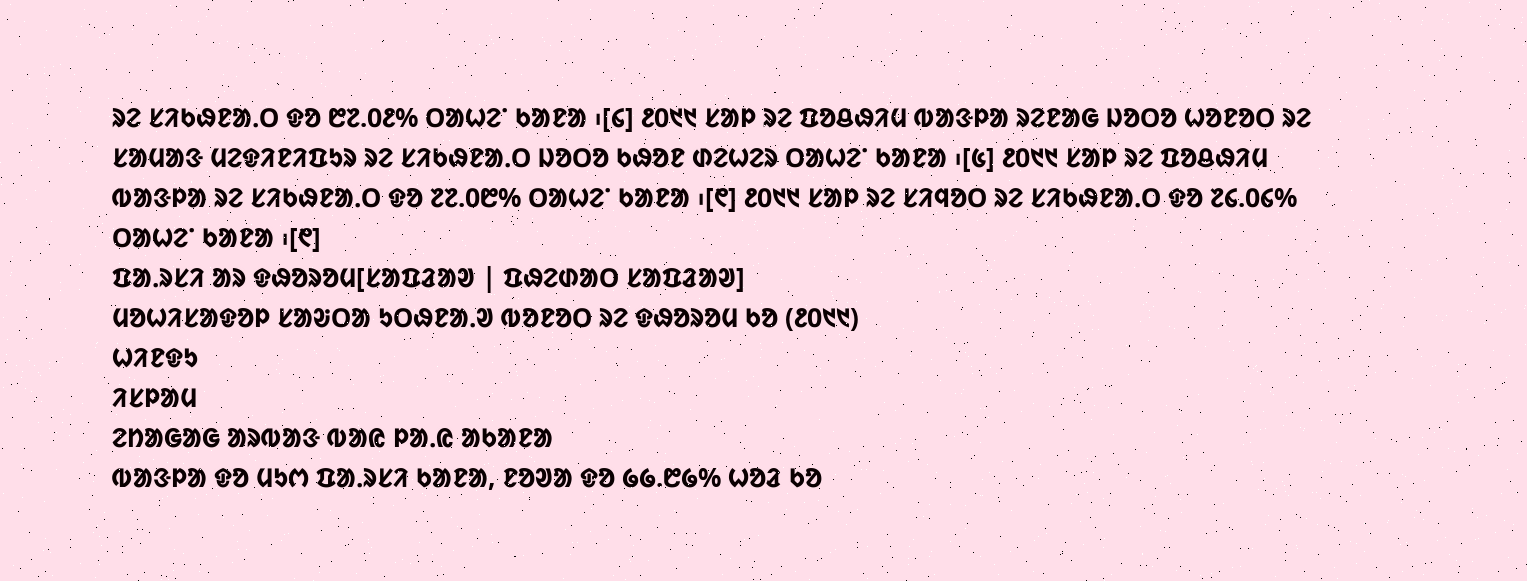ᱨᱮ ᱥᱤᱠᱷᱱᱟᱹᱛ ᱫᱚ ᱘᱗.᱐᱒% ᱛᱟᱦᱮᱸ ᱠᱟᱱᱟ ᱾[᱔] ᱒᱐᱑᱑ ᱥᱟᱞ ᱨᱮ ᱯᱚᱪᱷᱤᱢ ᱵᱟᱝᱞᱟ ᱨᱮᱱᱟᱜ ᱡᱚᱛᱚ ᱦᱚᱱᱚᱛ ᱨᱮ ᱥᱟᱢᱟᱝ ᱢᱮᱫᱤᱱᱤᱯᱩᱨ ᱨᱮ ᱥᱤᱠᱷᱱᱟᱹᱛ ᱡᱚᱛᱚ ᱠᱷᱚᱱ ᱰᱮᱦᱮᱨ ᱛᱟᱦᱮᱸ ᱠᱟᱱᱟ ᱾[᱕] ᱒᱐᱑᱑ ᱥᱟᱞ ᱨᱮ ᱯᱚᱪᱷᱤᱢ ᱵᱟᱝᱞᱟ ᱨᱮ ᱥᱤᱠᱷᱱᱟᱹᱛ ᱫᱚ ᱗᱗.᱐᱘% ᱛᱟᱦᱮᱸ ᱠᱟᱱᱟ ᱾[᱖] ᱒᱐᱑᱑ ᱥᱟᱞ ᱨᱮ ᱥᱤᱧᱚᱛ ᱨᱮ ᱥᱤᱠᱷᱱᱟᱹᱛ ᱫᱚ ᱗᱔.᱐᱔% ᱛᱟᱦᱮᱸ ᱠᱟᱱᱟ ᱾[᱖]
ᱯᱟᱹᱨᱥᱤ ᱟᱨ ᱫᱷᱚᱨᱚᱢ[ᱥᱟᱯᱲᱟᱣ | ᱯᱷᱮᱰᱟᱛ ᱥᱟᱯᱲᱟᱣ]
ᱢᱚᱦᱤᱥᱟᱫᱚᱞ ᱥᱟᱶᱛᱟ ᱩᱛᱷᱱᱟᱹᱣ ᱵᱚᱱᱚᱛ ᱨᱮ ᱫᱷᱚᱨᱚᱢ ᱠᱚ (᱒᱐᱑᱑)
ᱦᱤᱱᱫᱩ
ᱤᱥᱞᱟᱢ
ᱮᱴᱟᱜᱟᱜ ᱟᱨᱵᱟᱝ ᱵᱟᱭ ᱞᱟᱹᱭ ᱟᱠᱟᱱᱟ
ᱵᱟᱝᱞᱟ ᱫᱚ ᱢᱩᱬ ᱯᱟᱹᱨᱥᱤ ᱠᱟᱱᱟ, ᱱᱚᱣᱟ ᱫᱚ ᱙᱙.᱘᱙% ᱦᱚᱲ ᱠᱚ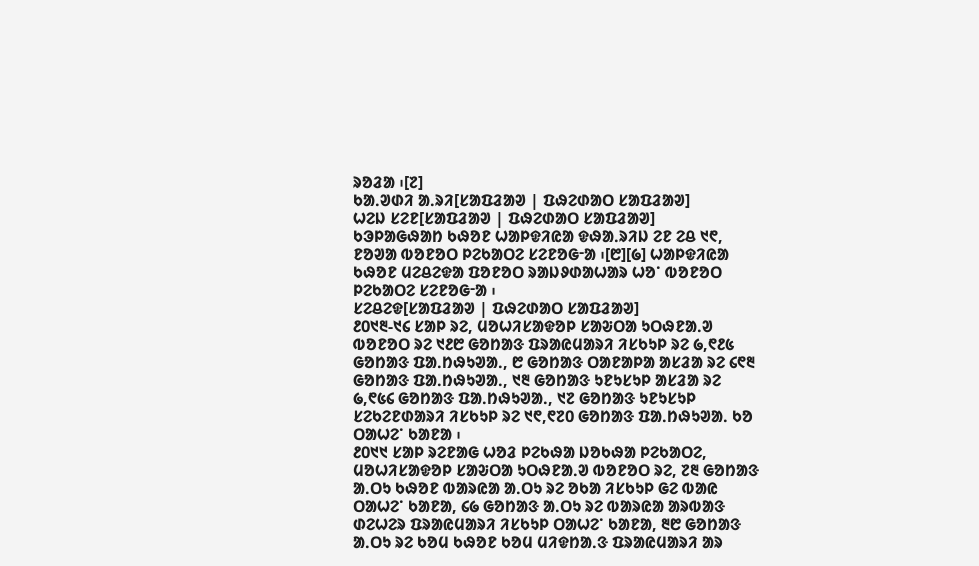ᱨᱚᱲᱟ ᱾[᱗]
ᱠᱟᱹᱣᱰᱤ ᱟᱹᱨᱤ[ᱥᱟᱯᱲᱟᱣ | ᱯᱷᱮᱰᱟᱛ ᱥᱟᱯᱲᱟᱣ]
ᱦᱮᱡ ᱥᱮᱱ[ᱥᱟᱯᱲᱟᱣ | ᱯᱷᱮᱰᱟᱛ ᱥᱟᱯᱲᱟᱣ]
ᱠᱳᱞᱟᱜᱷᱟᱴ ᱠᱷᱚᱱ ᱦᱟᱞᱫᱤᱭᱟ ᱫᱷᱟᱹᱨᱤᱡ ᱮᱱ ᱮᱪ ᱑᱖, ᱱᱚᱣᱟ ᱵᱚᱱᱚᱛ ᱞᱮᱠᱟᱛᱮ ᱥᱮᱱᱚᱜᱼᱟ ᱾[᱘][᱙] ᱦᱟᱞᱫᱤᱭᱟ ᱠᱷᱚᱱ ᱢᱮᱪᱮᱫᱟ ᱯᱚᱱᱚᱛ ᱨᱟᱡᱽᱰᱟᱦᱟᱨ ᱦᱚᱸ ᱵᱚᱱᱚᱛ ᱞᱮᱠᱟᱛᱮ ᱥᱮᱱᱚᱜᱼᱟ ᱾
ᱥᱮᱪᱮᱫ[ᱥᱟᱯᱲᱟᱣ | ᱯᱷᱮᱰᱟᱛ ᱥᱟᱯᱲᱟᱣ]
᱒᱐᱑᱓-᱑᱔ ᱥᱟᱞ ᱨᱮ, ᱢᱚᱦᱤᱥᱟᱫᱚᱞ ᱥᱟᱶᱛᱟ ᱩᱛᱷᱱᱟᱹᱣ ᱵᱚᱱᱚᱛ ᱨᱮ ᱑᱒᱘ ᱜᱚᱴᱟᱝ ᱯᱨᱟᱭᱢᱟᱨᱤ ᱤᱥᱠᱩᱞ ᱨᱮ ᱙,᱖᱒᱕ ᱜᱚᱴᱟᱝ ᱯᱟᱹᱴᱷᱩᱣᱟᱹ, ᱘ ᱜᱚᱴᱟᱝ ᱛᱟᱱᱟᱞᱟ ᱟᱥᱲᱟ ᱨᱮ ᱔᱖᱓ ᱜᱚᱴᱟᱝ ᱯᱟᱹᱴᱷᱩᱣᱟᱹ, ᱑᱓ ᱜᱚᱴᱟᱝ ᱩᱱᱩᱥᱩᱞ ᱟᱥᱲᱟ ᱨᱮ ᱙,᱖᱕᱔ ᱜᱚᱴᱟᱝ ᱯᱟᱹᱴᱷᱩᱣᱟᱹ, ᱑᱗ ᱜᱚᱴᱟᱝ ᱩᱱᱩᱥᱩᱞ ᱥᱮᱠᱮᱱᱰᱟᱨᱤ ᱤᱥᱠᱩᱞ ᱨᱮ ᱑᱖,᱖᱗᱐ ᱜᱚᱴᱟᱝ ᱯᱟᱹᱴᱷᱩᱣᱟᱹ ᱠᱚ ᱛᱟᱦᱮᱸ ᱠᱟᱱᱟ ᱾
᱒᱐᱑᱑ ᱥᱟᱞ ᱨᱮᱱᱟᱜ ᱦᱚᱲ ᱞᱮᱠᱷᱟ ᱡᱚᱠᱷᱟ ᱞᱮᱠᱟᱛᱮ, ᱢᱚᱦᱤᱥᱟᱫᱚᱞ ᱥᱟᱶᱛᱟ ᱩᱛᱷᱱᱟᱹᱣ ᱵᱚᱱᱚᱛ ᱨᱮ, ᱗᱓ ᱜᱚᱴᱟᱝ ᱟᱹᱛᱩ ᱠᱷᱚᱱ ᱵᱟᱨᱭᱟ ᱟᱹᱛᱩ ᱨᱮ ᱚᱠᱟ ᱤᱥᱠᱩᱞ ᱜᱮ ᱵᱟᱭ ᱛᱟᱦᱮᱸ ᱠᱟᱱᱟ, ᱔᱙ ᱜᱚᱴᱟᱝ ᱟᱹᱛᱩ ᱨᱮ ᱵᱟᱨᱭᱟ ᱟᱨᱵᱟᱝ ᱰᱮᱦᱮᱨ ᱯᱨᱟᱭᱢᱟᱨᱤ ᱤᱥᱠᱩᱞ ᱛᱟᱦᱮᱸ ᱠᱟᱱᱟ, ᱓᱘ ᱜᱚᱴᱟᱝ ᱟᱹᱛᱩ ᱨᱮ ᱠᱚᱢ ᱠᱷᱚᱱ ᱠᱚᱢ ᱢᱤᱫᱴᱟᱹᱝ ᱯᱨᱟᱭᱢᱟᱨᱤ ᱟᱨ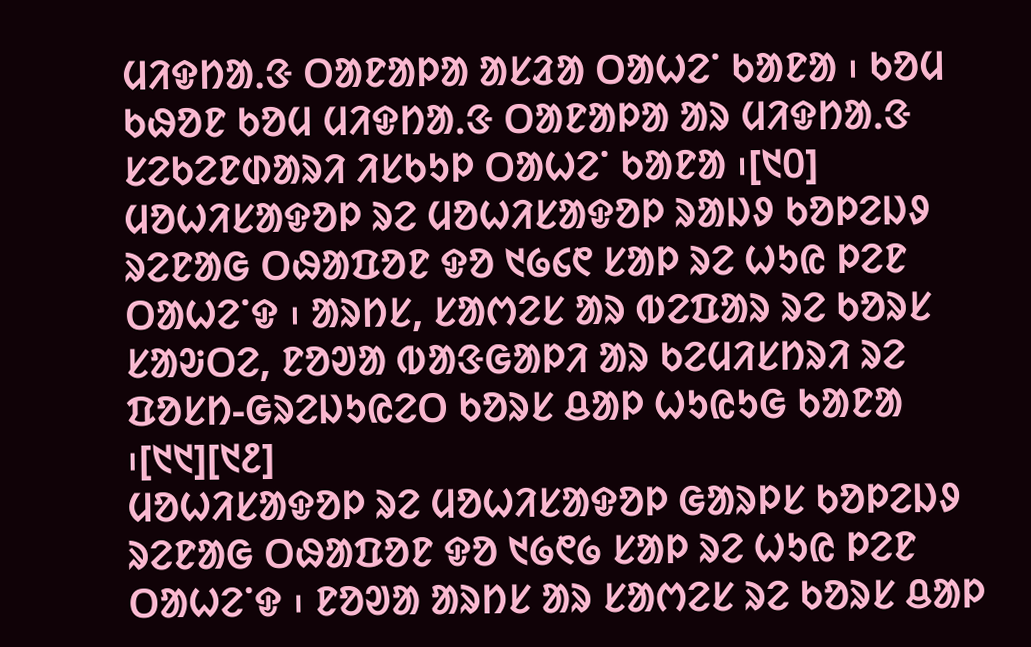ᱢᱤᱫᱴᱟᱹᱝ ᱛᱟᱱᱟᱞᱟ ᱟᱥᱲᱟ ᱛᱟᱦᱮᱸ ᱠᱟᱱᱟ ᱾ ᱠᱚᱢ ᱠᱷᱚᱱ ᱠᱚᱢ ᱢᱤᱫᱴᱟᱹᱝ ᱛᱟᱱᱟᱞᱟ ᱟᱨ ᱢᱤᱫᱴᱟᱹᱝ ᱥᱮᱠᱮᱱᱰᱟᱨᱤ ᱤᱥᱠᱩᱞ ᱛᱟᱦᱮᱸ ᱠᱟᱱᱟ ᱾[᱑᱐]
ᱢᱚᱦᱤᱥᱟᱫᱚᱞ ᱨᱮ ᱢᱚᱦᱤᱥᱟᱫᱚᱞ ᱨᱟᱡᱽ ᱠᱚᱞᱮᱡᱽ ᱨᱮᱱᱟᱜ ᱛᱷᱟᱯᱚᱱ ᱫᱚ ᱑᱙᱔᱖ ᱥᱟᱞ ᱨᱮ ᱦᱩᱭ ᱞᱮᱱ ᱛᱟᱦᱮᱸᱫ ᱾ ᱟᱨᱴᱥ, ᱥᱟᱬᱮᱥ ᱟᱨ ᱵᱮᱯᱟᱨ ᱨᱮ ᱠᱚᱨᱥ ᱥᱟᱶᱛᱮ, ᱱᱚᱣᱟ ᱵᱟᱝᱜᱟᱞᱤ ᱟᱨ ᱠᱮᱢᱤᱥᱴᱨᱤ ᱨᱮ ᱯᱚᱥᱴ-ᱜᱨᱮᱡᱩᱭᱮᱛ ᱠᱚᱨᱥ ᱪᱟᱞ ᱦᱩᱭᱩᱜ ᱠᱟᱱᱟ ᱾[᱑᱑][᱑᱒]
ᱢᱚᱦᱤᱥᱟᱫᱚᱞ ᱨᱮ ᱢᱚᱦᱤᱥᱟᱫᱚᱞ ᱜᱟᱨᱞᱥ ᱠᱚᱞᱮᱡᱽ ᱨᱮᱱᱟᱜ ᱛᱷᱟᱯᱚᱱ ᱫᱚ ᱑᱙᱖᱙ ᱥᱟᱞ ᱨᱮ ᱦᱩᱭ ᱞᱮᱱ ᱛᱟᱦᱮᱸᱫ ᱾ ᱱᱚᱣᱟ ᱟᱨᱴᱥ ᱟᱨ ᱥᱟᱬᱮᱥ ᱨᱮ ᱠᱚᱨᱥ ᱪᱟᱞ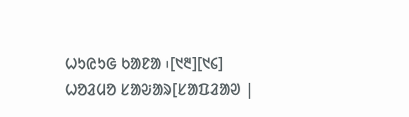ᱦᱩᱭᱩᱜ ᱠᱟᱱᱟ ᱾[᱑᱓][᱑᱔]
ᱦᱚᱲᱢᱚ ᱥᱟᱶᱟᱨ[ᱥᱟᱯᱲᱟᱣ |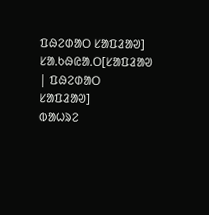ᱯᱷᱮᱰᱟᱛ ᱥᱟᱯᱲᱟᱣ]
ᱥᱟᱹᱠᱷᱭᱟᱹᱛ[ᱥᱟᱯᱲᱟᱣ | ᱯᱷᱮᱰᱟᱛ ᱥᱟᱯᱲᱟᱣ]
ᱵᱟᱦᱨᱮ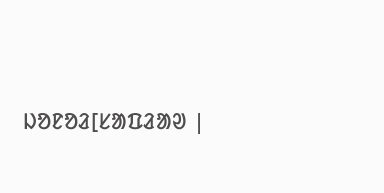ᱡᱚᱱᱚᱲ[ᱥᱟᱯᱲᱟᱣ |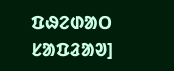ᱯᱷᱮᱰᱟᱛ ᱥᱟᱯᱲᱟᱣ]